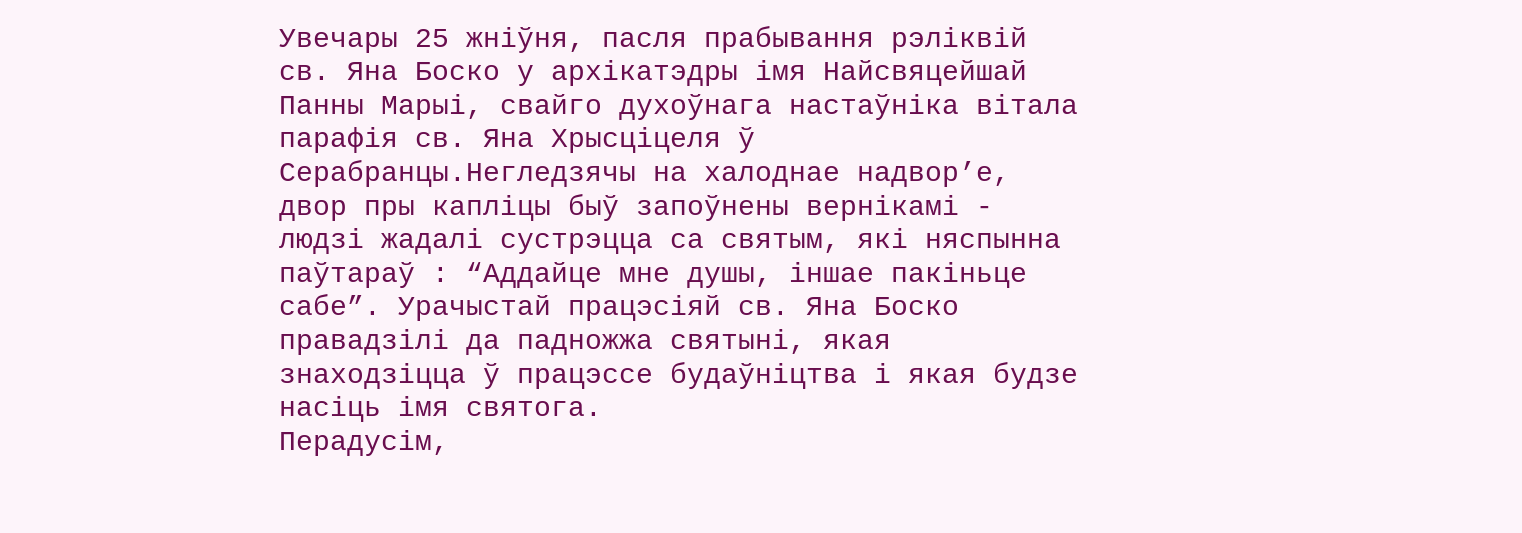Увечары 25 жніўня, пасля прабывання рэліквій св. Яна Боско у архікатэдры імя Найсвяцейшай Панны Марыі, свайго духоўнага настаўніка вітала парафія св. Яна Хрысціцеля ў Серабранцы.Негледзячы на халоднае надвор’е, двор пры капліцы быў запоўнены вернікамі - людзі жадалі сустрэцца са святым, які няспынна паўтараў : “Аддайце мне душы, іншае пакіньце сабе”. Урачыстай працэсіяй св. Яна Боско правадзілі да падножжа святыні, якая знаходзіцца ў працэссе будаўніцтва і якая будзе насіць імя святога.
Перадусім,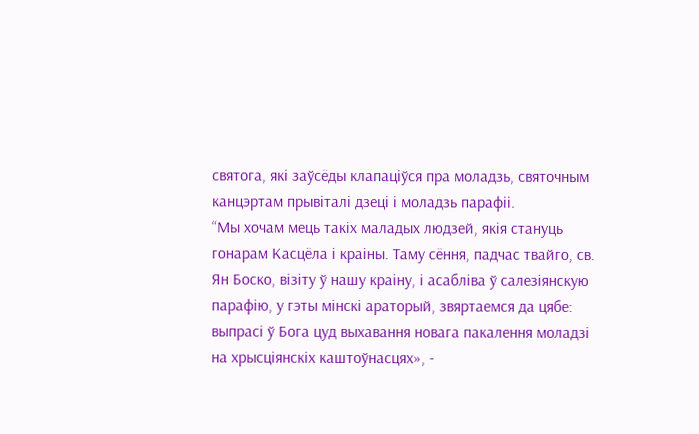святога, які заўсёды клапаціўся пра моладзь, святочным канцэртам прывіталі дзеці і моладзь парафіі.
“Мы хочам мець такіх маладых людзей, якія стануць гонарам Касцёла і краіны. Таму сёння, падчас твайго, св. Ян Боско, візіту ў нашу краіну, і асабліва ў салезіянскую парафію, у гэты мінскі араторый, звяртаемся да цябе: выпрасі ў Бога цуд выхавання новага пакалення моладзі на хрысціянскіх каштоўнасцях», -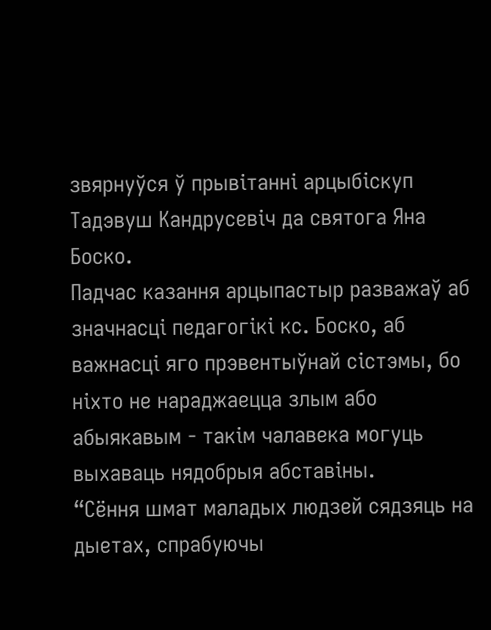звярнуўся ў прывітанні арцыбіскуп Тадэвуш Кандрусевіч да святога Яна Боско.
Падчас казання арцыпастыр разважаў аб значнасці педагогікі кс. Боско, аб важнасці яго прэвентыўнай сістэмы, бо ніхто не нараджаецца злым або абыякавым - такім чалавека могуць выхаваць нядобрыя абставіны.
“Сёння шмат маладых людзей сядзяць на дыетах, спрабуючы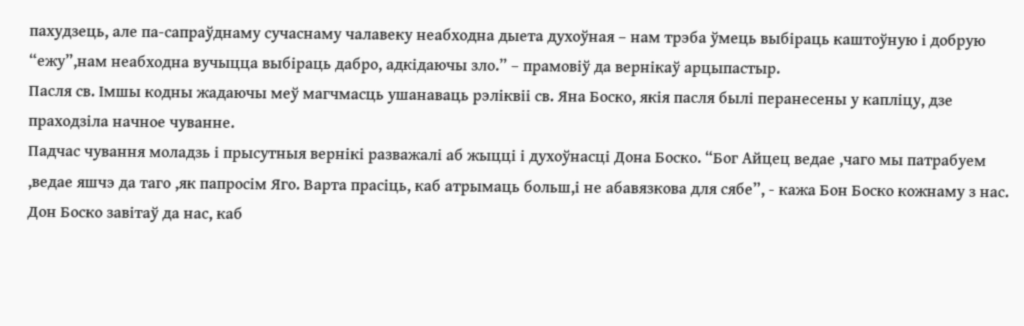пахудзець, але па-сапраўднаму сучаснаму чалавеку неабходна дыета духоўная – нам трэба ўмець выбіраць каштоўную і добрую “ежу”,нам неабходна вучыцца выбіраць дабро, адкідаючы зло.” – прамовіў да вернікаў арцыпастыр.
Пасля св. Імшы кодны жадаючы меў магчмасць ушанаваць рэліквіі св. Яна Боско, якія пасля былі перанесены у капліцу, дзе праходзіла начное чуванне.
Падчас чування моладзь і прысутныя вернікі разважалі аб жыцці і духоўнасці Дона Боско. “Бог Айцец ведае ,чаго мы патрабуем ,ведае яшчэ да таго ,як папросім Яго. Варта прасіць, каб атрымаць больш,і не абавязкова для сябе”, - кажа Бон Боско кожнаму з нас.
Дон Боско завітаў да нас, каб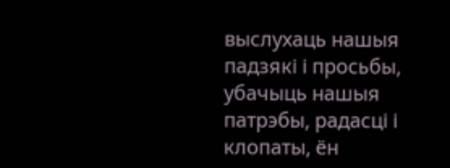выслухаць нашыя падзякі і просьбы, убачыць нашыя патрэбы, радасці і клопаты, ён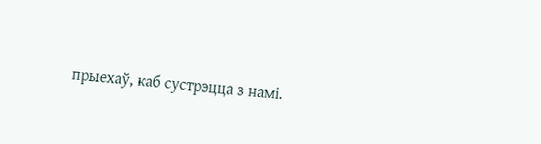прыехаў, каб сустрэцца з намі.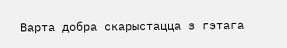Варта добра скарыстацца з гэтага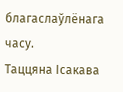благаслаўлёнага часу.
Таццяна Ісакава